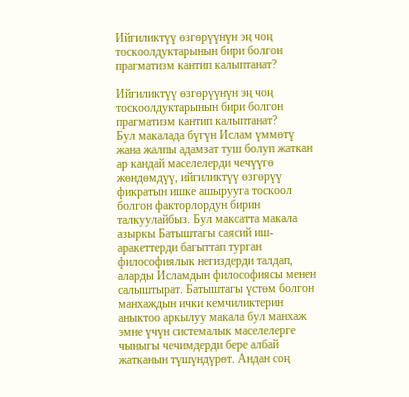Ийгиликтүү өзгөрүүнүн эң чоң тоскоолдуктарынын бири болгон прагматизм кантип калыптанат?

Ийгиликтүү өзгөрүүнүн эң чоң тоскоолдуктарынын бири болгон прагматизм кантип калыптанат?
Бул макалада бүгүн Ислам үммөтү жана жалпы адамзат туш болуп жаткан ар кандай маселелерди чечүүгө жөндөмдүү, ийгиликтүү өзгөрүү фикратын ишке ашырууга тоскоол болгон факторлордун бирин талкуулайбыз. Бул максатта макала азыркы Батыштагы саясий иш-аракеттерди багыттап турган философиялык негиздерди талдап, аларды Исламдын философиясы менен салыштырат. Батыштагы үстөм болгон манхаждын ички кемчиликтерин аныктоо аркылуу макала бул манхаж эмне үчүн системалык маселелерге чыныгы чечимдерди бере албай жатканын түшүндүрөт. Андан соң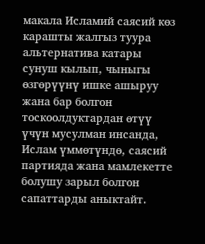макала Исламий саясий көз карашты жалгыз туура альтернатива катары сунуш кылып, чыныгы өзгөрүүнү ишке ашыруу жана бар болгон тоскоолдуктардан өтүү үчүн мусулман инсанда, Ислам үммөтүндө, саясий партияда жана мамлекетте болушу зарыл болгон сапаттарды аныктайт.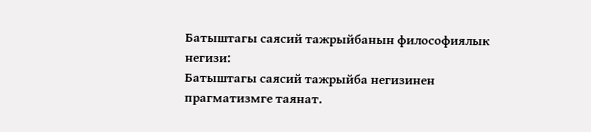Батыштагы саясий тажрыйбанын философиялык негизи:
Батыштагы саясий тажрыйба негизинен прагматизмге таянат.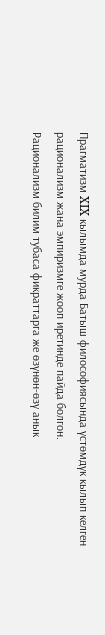Прагматизм XIX кылымда мурда Батыш философиясында үстөмдүк кылып келген рационализм жана эмпиризмге жооп иретинде пайда болгон.
Рационализм билим тубаса фикраттарга же өзүнөн-өзү анык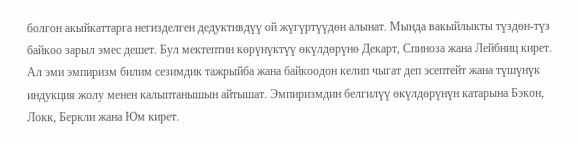болгон акыйкаттарга негизделген дедуктивдүү ой жүгүртүүдөн алынат. Мында вакыйлыкты түздөн-түз байкоо зарыл эмес дешет. Бул мектептин көрүнүктүү өкүлдөрүнө Декарт, Спиноза жана Лейбниц кирет.
Ал эми эмпиризм билим сезимдик тажрыйба жана байкоодон келип чыгат деп эсептейт жана түшүнүк индукция жолу менен калыптанышын айтышат. Эмпиризмдин белгилүү өкүлдөрүнүн катарына Бэкон, Локк, Беркли жана Юм кирет.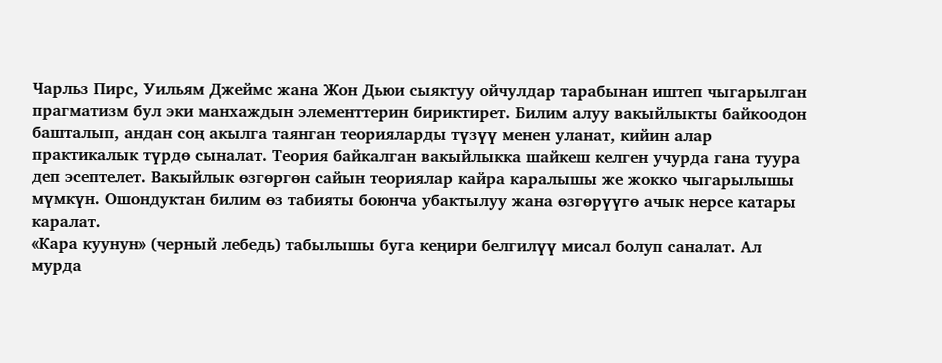Чарльз Пирс, Уильям Джеймс жана Жон Дьюи сыяктуу ойчулдар тарабынан иштеп чыгарылган прагматизм бул эки манхаждын элементтерин бириктирет. Билим алуу вакыйлыкты байкоодон башталып, андан соң акылга таянган теорияларды түзүү менен уланат, кийин алар практикалык түрдө сыналат. Теория байкалган вакыйлыкка шайкеш келген учурда гана туура деп эсептелет. Вакыйлык өзгөргөн сайын теориялар кайра каралышы же жокко чыгарылышы мүмкүн. Ошондуктан билим өз табияты боюнча убактылуу жана өзгөрүүгө ачык нерсе катары каралат.
«Кара куунун» (черный лебедь) табылышы буга кеңири белгилүү мисал болуп саналат. Ал мурда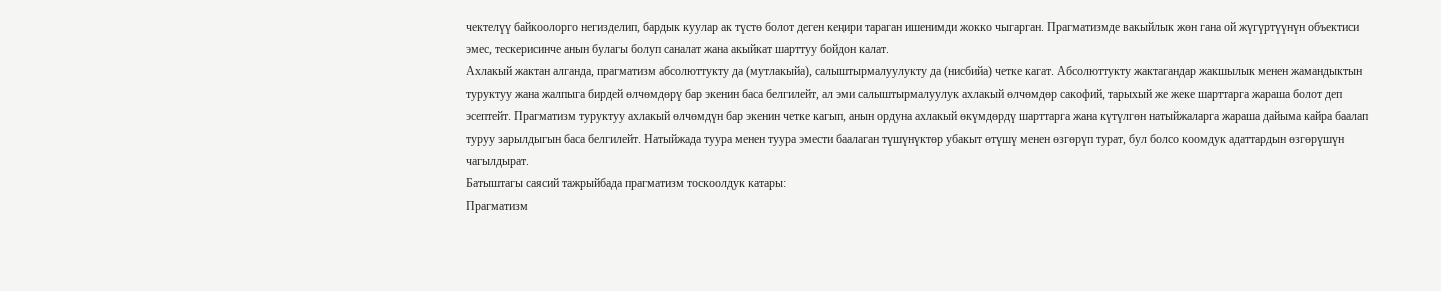чектелүү байкоолорго негизделип, бардык куулар ак түстө болот деген кеңири тараган ишенимди жокко чыгарган. Прагматизмде вакыйлык жөн гана ой жүгүртүүнүн объектиси эмес, тескерисинче анын булагы болуп саналат жана акыйкат шарттуу бойдон калат.
Ахлакый жактан алганда, прагматизм абсолюттукту да (мутлакыйа), салыштырмалуулукту да (нисбийа) четке кагат. Абсолюттукту жактагандар жакшылык менен жамандыктын туруктуу жана жалпыга бирдей өлчөмдөрү бар экенин баса белгилейт, ал эми салыштырмалуулук ахлакый өлчөмдөр сакофий, тарыхый же жеке шарттарга жараша болот деп эсептейт. Прагматизм туруктуу ахлакый өлчөмдүн бар экенин четке кагып, анын ордуна ахлакый өкүмдөрдү шарттарга жана күтүлгөн натыйжаларга жараша дайыма кайра баалап туруу зарылдыгын баса белгилейт. Натыйжада туура менен туура эмести баалаган түшүнүктөр убакыт өтүшү менен өзгөрүп турат, бул болсо коомдук адаттардын өзгөрүшүн чагылдырат.
Батыштагы саясий тажрыйбада прагматизм тоскоолдук катары:
Прагматизм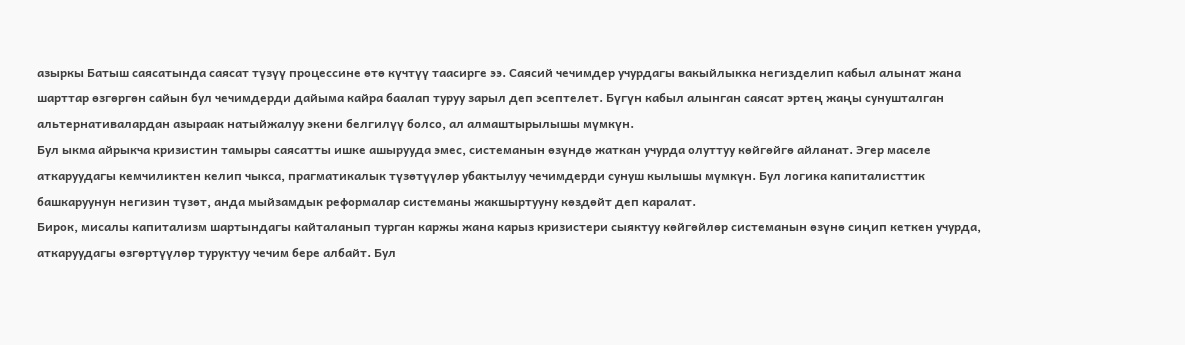азыркы Батыш саясатында саясат түзүү процессине өтө күчтүү таасирге ээ. Саясий чечимдер учурдагы вакыйлыкка негизделип кабыл алынат жана шарттар өзгөргөн сайын бул чечимдерди дайыма кайра баалап туруу зарыл деп эсептелет. Бүгүн кабыл алынган саясат эртең жаңы сунушталган альтернативалардан азыраак натыйжалуу экени белгилүү болсо, ал алмаштырылышы мүмкүн.
Бул ыкма айрыкча кризистин тамыры саясатты ишке ашырууда эмес, системанын өзүндө жаткан учурда олуттуу көйгөйгө айланат. Эгер маселе аткаруудагы кемчиликтен келип чыкса, прагматикалык түзөтүүлөр убактылуу чечимдерди сунуш кылышы мүмкүн. Бул логика капиталисттик башкаруунун негизин түзөт, анда мыйзамдык реформалар системаны жакшыртууну көздөйт деп каралат.
Бирок, мисалы капитализм шартындагы кайталанып турган каржы жана карыз кризистери сыяктуу көйгөйлөр системанын өзүнө сиңип кеткен учурда, аткаруудагы өзгөртүүлөр туруктуу чечим бере албайт. Бул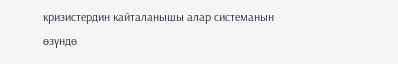кризистердин кайталанышы алар системанын өзүндө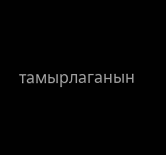тамырлаганын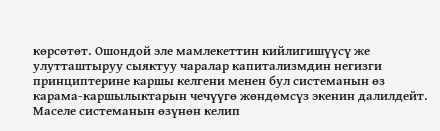көрсөтөт. Ошондой эле мамлекеттин кийлигишүүсү же улутташтыруу сыяктуу чаралар капитализмдин негизги принциптерине каршы келгени менен бул системанын өз карама-каршылыктарын чечүүгө жөндөмсүз экенин далилдейт.
Маселе системанын өзүнөн келип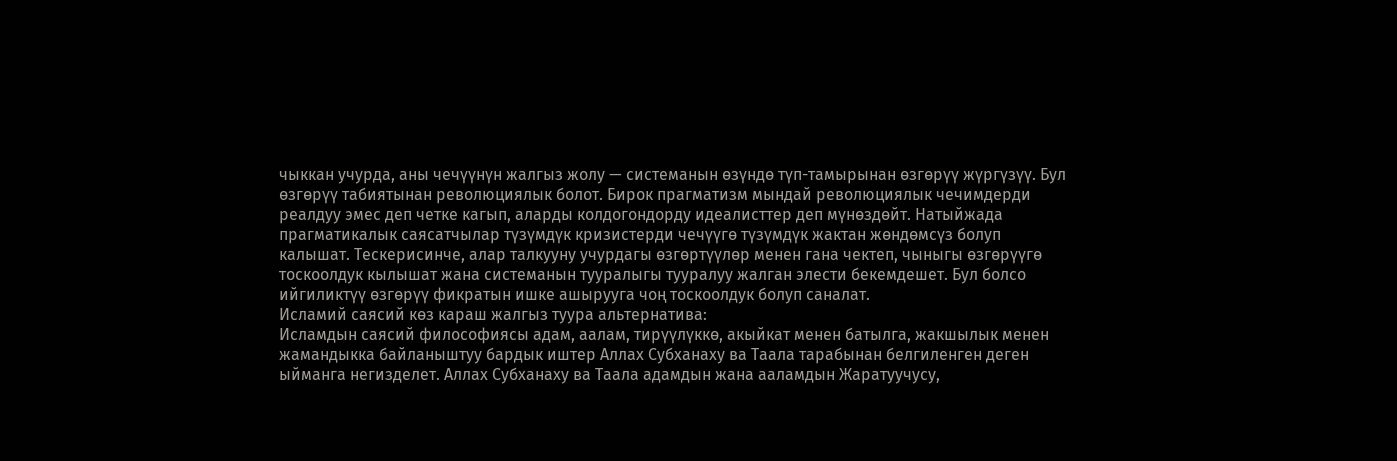чыккан учурда, аны чечүүнүн жалгыз жолу — системанын өзүндө түп-тамырынан өзгөрүү жүргүзүү. Бул өзгөрүү табиятынан революциялык болот. Бирок прагматизм мындай революциялык чечимдерди реалдуу эмес деп четке кагып, аларды колдогондорду идеалисттер деп мүнөздөйт. Натыйжада прагматикалык саясатчылар түзүмдүк кризистерди чечүүгө түзүмдүк жактан жөндөмсүз болуп калышат. Тескерисинче, алар талкууну учурдагы өзгөртүүлөр менен гана чектеп, чыныгы өзгөрүүгө тоскоолдук кылышат жана системанын тууралыгы тууралуу жалган элести бекемдешет. Бул болсо ийгиликтүү өзгөрүү фикратын ишке ашырууга чоң тоскоолдук болуп саналат.
Исламий саясий көз караш жалгыз туура альтернатива:
Исламдын саясий философиясы адам, аалам, тирүүлүккө, акыйкат менен батылга, жакшылык менен жамандыкка байланыштуу бардык иштер Аллах Субханаху ва Таала тарабынан белгиленген деген ыйманга негизделет. Аллах Субханаху ва Таала адамдын жана ааламдын Жаратуучусу,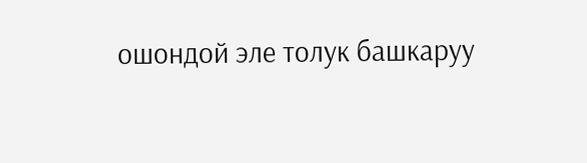ошондой эле толук башкаруу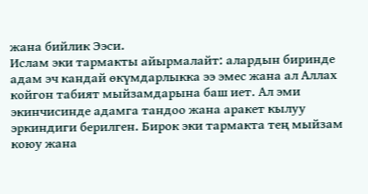жана бийлик Ээси.
Ислам эки тармакты айырмалайт: алардын биринде адам эч кандай өкүмдарлыкка ээ эмес жана ал Аллах койгон табият мыйзамдарына баш иет. Ал эми экинчисинде адамга тандоо жана аракет кылуу эркиндиги берилген. Бирок эки тармакта тең мыйзам коюу жана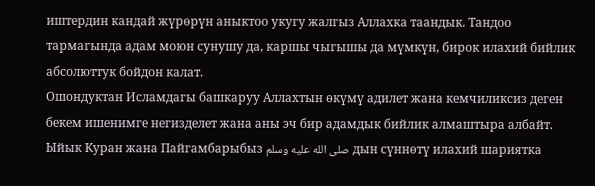иштердин кандай жүрөрүн аныктоо укугу жалгыз Аллахка таандык. Тандоо тармагында адам моюн сунушу да, каршы чыгышы да мүмкүн, бирок илахий бийлик абсолюттук бойдон калат.
Ошондуктан Исламдагы башкаруу Аллахтын өкүмү адилет жана кемчиликсиз деген бекем ишенимге негизделет жана аны эч бир адамдык бийлик алмаштыра албайт. Ыйык Куран жана Пайгамбарыбыз صلى الله عليه وسلم дын сүннөтү илахий шариятка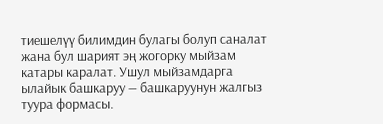тиешелүү билимдин булагы болуп саналат жана бул шарият эң жогорку мыйзам катары каралат. Ушул мыйзамдарга ылайык башкаруу — башкаруунун жалгыз туура формасы.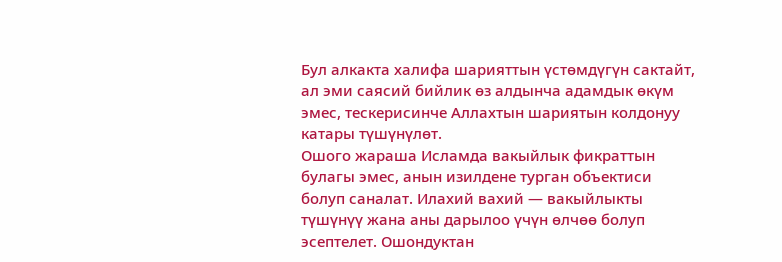Бул алкакта халифа шарияттын үстөмдүгүн сактайт, ал эми саясий бийлик өз алдынча адамдык өкүм эмес, тескерисинче Аллахтын шариятын колдонуу катары түшүнүлөт.
Ошого жараша Исламда вакыйлык фикраттын булагы эмес, анын изилдене турган объектиси болуп саналат. Илахий вахий — вакыйлыкты түшүнүү жана аны дарылоо үчүн өлчөө болуп эсептелет. Ошондуктан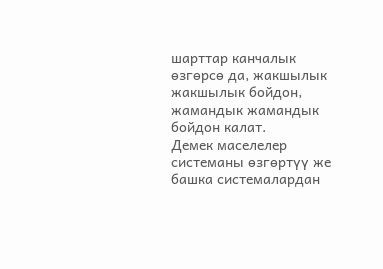шарттар канчалык өзгөрсө да, жакшылык жакшылык бойдон, жамандык жамандык бойдон калат.
Демек маселелер системаны өзгөртүү же башка системалардан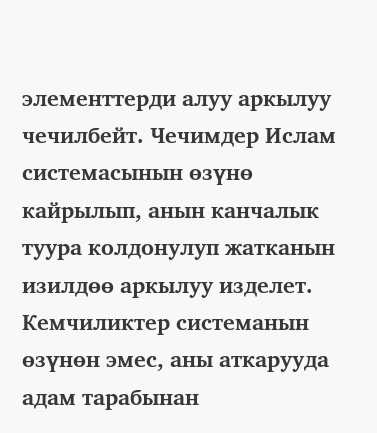элементтерди алуу аркылуу чечилбейт. Чечимдер Ислам системасынын өзүнө кайрылып, анын канчалык туура колдонулуп жатканын изилдөө аркылуу изделет. Кемчиликтер системанын өзүнөн эмес, аны аткарууда адам тарабынан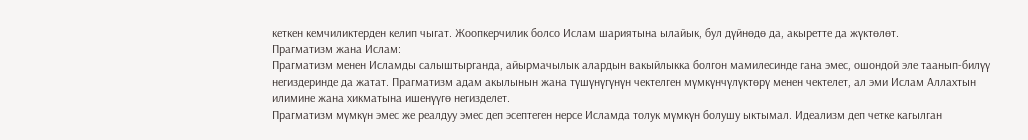кеткен кемчиликтерден келип чыгат. Жоопкерчилик болсо Ислам шариятына ылайык, бул дүйнөдө да, акыретте да жүктөлөт.
Прагматизм жана Ислам:
Прагматизм менен Исламды салыштырганда, айырмачылык алардын вакыйлыкка болгон мамилесинде гана эмес, ошондой эле таанып-билүү негиздеринде да жатат. Прагматизм адам акылынын жана түшүнүгүнүн чектелген мүмкүнчүлүктөрү менен чектелет, ал эми Ислам Аллахтын илимине жана хикматына ишенүүгө негизделет.
Прагматизм мүмкүн эмес же реалдуу эмес деп эсептеген нерсе Исламда толук мүмкүн болушу ыктымал. Идеализм деп четке кагылган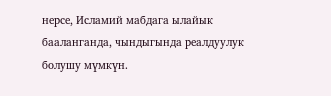нерсе, Исламий мабдага ылайык бааланганда, чындыгында реалдуулук болушу мүмкүн.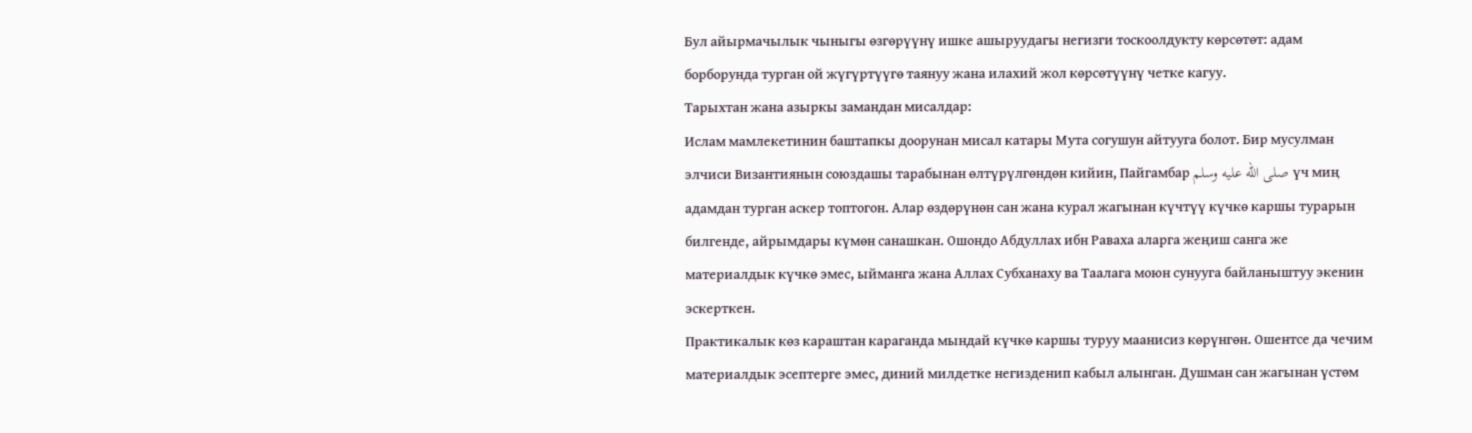Бул айырмачылык чыныгы өзгөрүүнү ишке ашыруудагы негизги тоскоолдукту көрсөтөт: адам борборунда турган ой жүгүртүүгө таянуу жана илахий жол көрсөтүүнү четке кагуу.
Тарыхтан жана азыркы замандан мисалдар:
Ислам мамлекетинин баштапкы доорунан мисал катары Мута согушун айтууга болот. Бир мусулман элчиси Византиянын союздашы тарабынан өлтүрүлгөндөн кийин, Пайгамбар صلى الله عليه وسلم үч миң адамдан турган аскер топтогон. Алар өздөрүнөн сан жана курал жагынан күчтүү күчкө каршы турарын билгенде, айрымдары күмөн санашкан. Ошондо Абдуллах ибн Раваха аларга жеңиш санга же материалдык күчкө эмес, ыйманга жана Аллах Субханаху ва Таалага моюн сунууга байланыштуу экенин эскерткен.
Практикалык көз караштан караганда мындай күчкө каршы туруу маанисиз көрүнгөн. Ошентсе да чечим материалдык эсептерге эмес, диний милдетке негизденип кабыл алынган. Душман сан жагынан үстөм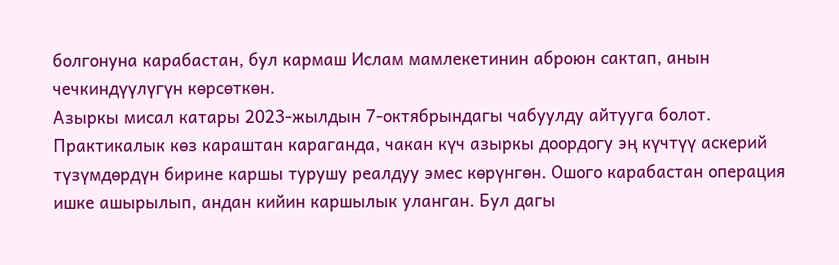болгонуна карабастан, бул кармаш Ислам мамлекетинин аброюн сактап, анын чечкиндүүлүгүн көрсөткөн.
Азыркы мисал катары 2023-жылдын 7-октябрындагы чабуулду айтууга болот. Практикалык көз караштан караганда, чакан күч азыркы доордогу эң күчтүү аскерий түзүмдөрдүн бирине каршы турушу реалдуу эмес көрүнгөн. Ошого карабастан операция ишке ашырылып, андан кийин каршылык уланган. Бул дагы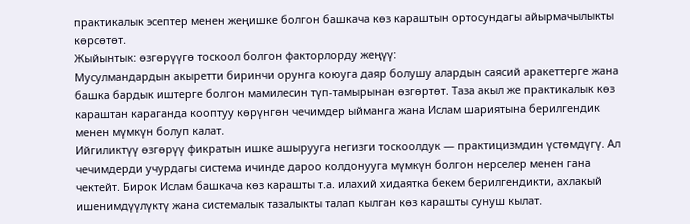практикалык эсептер менен жеңишке болгон башкача көз караштын ортосундагы айырмачылыкты көрсөтөт.
Жыйынтык: өзгөрүүгө тоскоол болгон факторлорду жеңүү:
Мусулмандардын акыретти биринчи орунга коюуга даяр болушу алардын саясий аракеттерге жана башка бардык иштерге болгон мамилесин түп-тамырынан өзгөртөт. Таза акыл же практикалык көз караштан караганда кооптуу көрүнгөн чечимдер ыйманга жана Ислам шариятына берилгендик менен мүмкүн болуп калат.
Ийгиликтүү өзгөрүү фикратын ишке ашырууга негизги тоскоолдук — практицизмдин үстөмдүгү. Ал чечимдерди учурдагы система ичинде дароо колдонууга мүмкүн болгон нерселер менен гана чектейт. Бирок Ислам башкача көз карашты т.а. илахий хидаятка бекем берилгендикти, ахлакый ишенимдүүлүктү жана системалык тазалыкты талап кылган көз карашты сунуш кылат.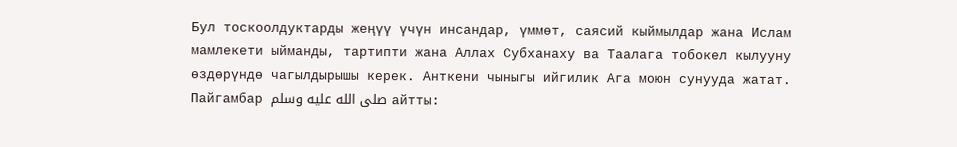Бул тоскоолдуктарды жеңүү үчүн инсандар, үммөт, саясий кыймылдар жана Ислам мамлекети ыйманды, тартипти жана Аллах Субханаху ва Таалага тобокел кылууну өздөрүндө чагылдырышы керек. Анткени чыныгы ийгилик Ага моюн сунууда жатат.
Пайгамбар صلى الله عليه وسلم айтты: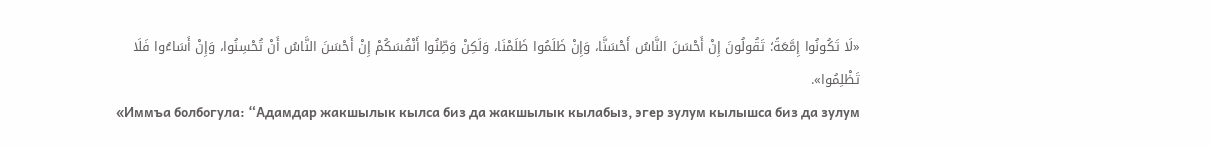«لَا تَكُونُوا إِمَّعَةً؛ تَقُولُونَ إِنْ أَحْسَنَ النَّاسُ أَحْسَنَّا، وَإِنْ ظَلَمُوا ظَلَمْنَا، وَلَكِنْ وَطِّنُوا أَنْفُسَكُمْ إِنْ أَحْسَنَ النَّاسُ أَنْ تُحْسِنُوا، وَإِنْ أَسَاءُوا فَلَا تَظْلِمُوا».
«Иммъа болбогула: “Адамдар жакшылык кылса биз да жакшылык кылабыз, эгер зулум кылышса биз да зулум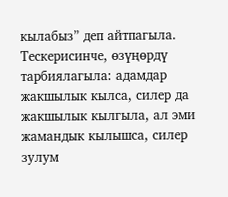кылабыз” деп айтпагыла. Тескерисинче, өзүңөрдү тарбиялагыла: адамдар жакшылык кылса, силер да жакшылык кылгыла, ал эми жамандык кылышса, силер зулум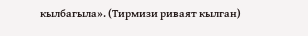кылбагыла». (Тирмизи риваят кылган)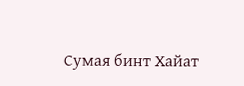Сумая бинт Хайат